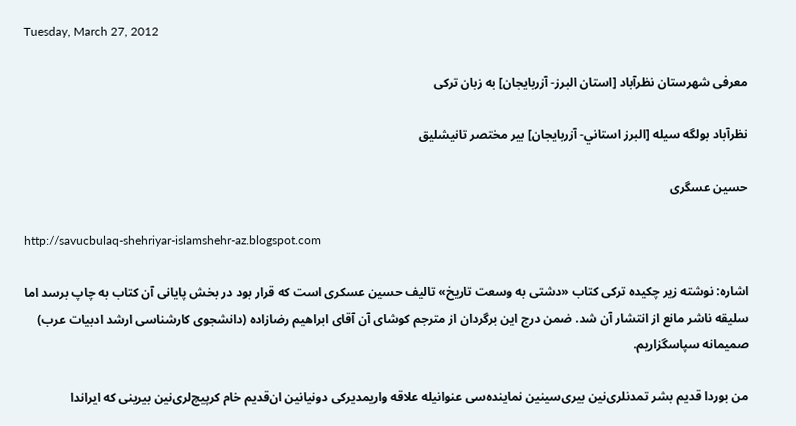Tuesday, March 27, 2012

معرفی شهرستان نظرآباد [استان البرز- آزربايجان] به زبان ترکی

نظرآباد بولگه سیله [البرز استاني- آزربايجان] بیر مختصر تانیشلیق

حسین عسگری

http://savucbulaq-shehriyar-islamshehr-az.blogspot.com

اشاره: نوشته زیر چکیده ترکی کتاب «دشتی به وسعت تاریخ» تالیف حسین عسکری است که قرار بود در بخش پایانی آن کتاب به چاپ برسد اما سلیقه ناشر مانع از انتشار آن شد. ضمن درج این برگردان از مترجم کوشای آن آقای ابراهیم رضازاده (دانشجوی کارشناسی ارشد ادبیات عرب) صمیمانه سپاسگزاریم.

من بوردا ‌قدیم بشر تمدنلری‌نین بیری‌سینین نماینده‌سی عنوانیله علاقه واریمدیرکی دونیانین ان‌قدیم خام کرپیچ‌لری‌نین بیرینی که ایراندا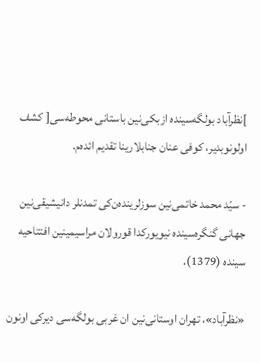]نظرآباد بولگه‌سینده ازبکی‌نین باستانی محوطه‌سی[ کشف اولونوبدیر، کوفی عنان جنابلارینا تقدیم ائده‌م.

- سیّد محمد خاتمی‌نین سوزلرینده‌ن‌کی تمدنلر دانیشیقی‌نین جهانی گنگره‌سینده نیویورکدا قورولان مراسیمینین افتتاحیه سینده (1379).

«نظرآباد»، تهران اوستانی‌نین ان‌ غربی بولگه‌سی دیرکی اونون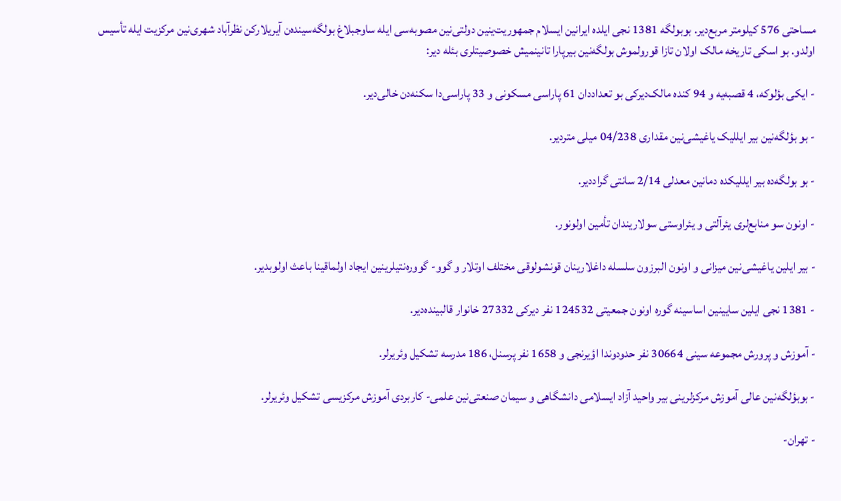مساحتی 576 کیلومتر مربع‌دیر. بو‌بولگه 1381 نجی ایلده ایرانین ایسلام جمهوریت‌ینین دولتی‌نین مصوبه‌سی ایله ساوجبلاغ بولگه‌سینده‌ن آیریلارکن نظرآباد شهری‌نین مرکزیت ایله تأسیس اولدو. بو اسکی تاریخه مالک اولان تازا قورولموش بولگه‌نین بیر‌پارا تانینمیش خصوصیتلری بئله دیر:

- ایکی بؤلوکه، 4 قصبه‌یه و 94 کنده مالک‌دیر‌کی بو تعداد‌دان 61 پاراسی مسکونی و 33 پاراسی‌دا سکنه‌دن خالی‌دیر.

- بو بؤلگه‌نین بیر ایللیک یاغیشی‌نین مقداری 04/238 میلی متردیر.

- بو بولگه‌ده بیر ایللیکده دمانین معدلی 2/14 سانتی گراددیر.

- اونون سو منابع‌لری یئر‌آلتی و یئراوستی سولاریندان تأمین اولونور.

- بیر ایلین یاغیشی‌‌نین میزانی و اونون البرزون سلسله داغلارینان قونشولوقی مختلف اوتلار و گوو- گووره‌نتیلرینین ایجاد اولماقینا باعث اولوبدیر.

- 1381 نجی ایلین سایینین اساسینه گوره اونون جمعیتی 124532 نفر دیر‌کی 27332 خانوار قالبینده‌دیر.

- آموزش و پرورش مجموعه سینی 30664 نفر حدودوندا اؤیرنجی و 1658 نفر پرسنل، 186 مدرسه تشکیل وئریرلر.

- بو‌بؤلگه‌نین عالی آموزش مرکزلرینی بیر واحید آزاد ایسلامی دانشگاهی و سیمان صنعتی‌نین علمی- کاربردی آموزش مرکزیسی تشکیل وئریرلر.

- تهران-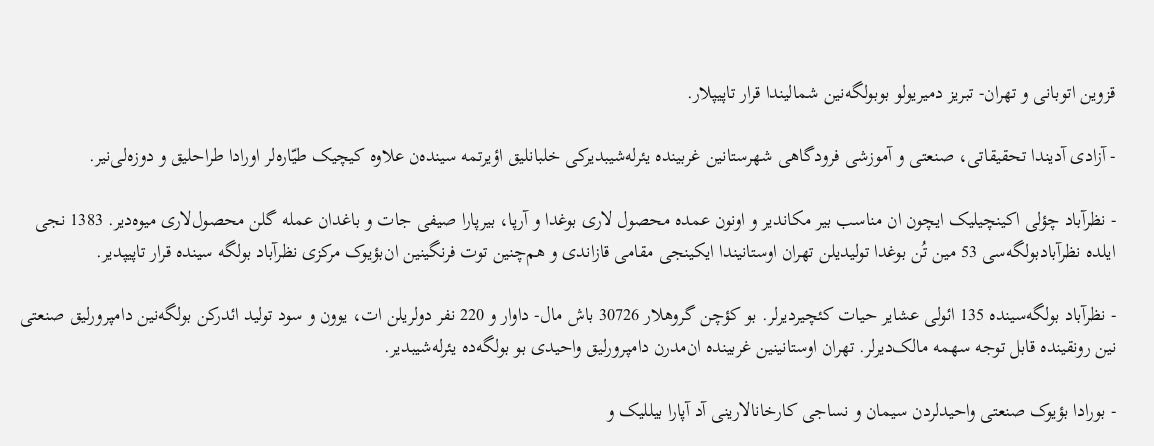قزوین اتوبانی و تهران- تبریز دمیریولو بو‌بولگه‌نین شمالیندا قرار تاپیپلار.

- آزادی آدیندا تحقیقاتی، صنعتی و آموزشی فرودگاهی شهرستانین غربینده یئرله‌شیبدیرکی خلبانلیق اؤیرتمه سینده‌ن علاوه کیچیک طیّاره‌لر اورادا طراحلیق و دوزه‌لی‌نیر.

- نظرآباد چؤلی اکینچیلیک ایچون ان مناسب بیر مکاندیر و اونون عمده محصول لاری بوغدا و آرپا، بیر‌پارا صیفی جات و باغدان عمله گلن محصول‌لاری میوه‌دیر. 1383 نجی ایلده نظرآبادبولگه‌سی 53 مین تُن بوغدا تولید‌یلن تهران اوستانیندا ایکینجی مقامی قازاندی و هم‌چنین توت فرنگینین ان‌بؤیوک مرکزی نظرآباد بولگه سینده قرار تاپیپدیر.

- نظرآباد بولگه‌سینده 135 ائولی عشایر حیات کئچیردیرلر. بو کؤچن گروهلار 30726 باش مال- داوار و 220 نفر ‌دولریلن ‌ات، یوون و سود تولید ائدرکن بولگه‌نین دامپرورلیق صنعتی نین رونقینده قابل توجه سهمه مالک‌دیرلر. تهران اوستانینین غربینده ان‌مدرن دامپرورلیق واحیدی بو‌ بولگه‌ده یئرله‌شیبدیر.

- بورادا بؤیوک صنعتی واحید‌لردن سیمان و نساجی کارخانالارینی آد آپارا بیللیک و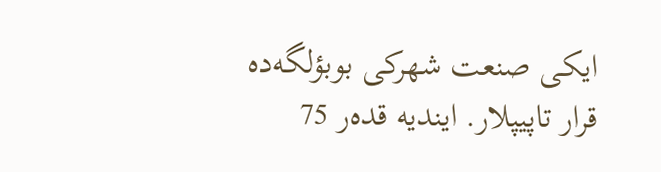ایکی صنعت شهرکی بو‌بؤلگه‌ده قرار تاپیپلار. ایندیه قده‌ر 75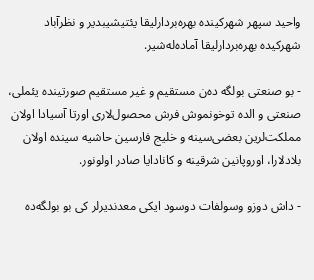واحید سپهر شهرکینده بهره‌بردارلیقا یئتیشیبدیر و نظرآباد شهرکیده بهره‌بردارلیقا آماده‌له‌شیر.

- بو صنعتی بولگه ده‌ن مستقیم و غیر مستقیم صورتینده یئملی، صنعتی و الده ‌توخونموش فرش محصول‌لاری اورتا آسیا‌دا اولان مملکت‌لرین بعضی‌سینه و خلیج فارسین حاشیه سینده اولان بلادلارا،‌ اوروپا‌نین شرقینه و کانادایا صادر اولونور.

- داش دوزو وسولفات دوسود ایکی معدندیرلر کی بو ‌بولگه‌ده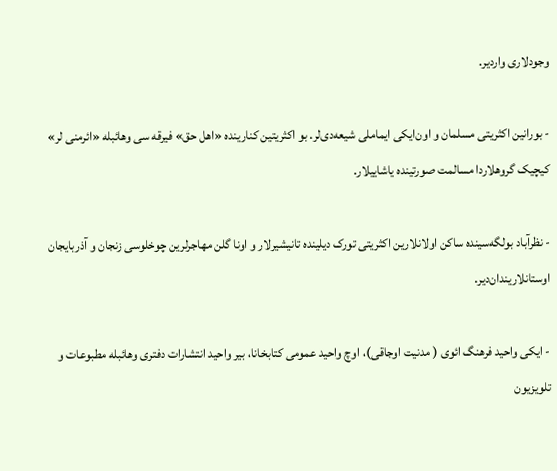وجودلاری واردیر.

- بورانین اکثریتی مسلمان و اون‌ایکی ایماملی شیعه‌دی‌لر. بو اکثریتین کنارینده «اهل حق» فیرقه سی وهائبله «ائرمنی لر» کیچیک گروهلاردا مسالمت صورتینده یاشاییلار.

- نظرآباد بولگه‌سینده ساکن اولانلارین اکثریتی تورک دیلینده تانیشیرلار و اونا گلن مهاجرلرین چوخلوسی زنجان و آذربایجان اوستانلاریندان‌دیر.

- ایکی واحید فرهنگ ائوی ( مدنیت اوجاقی)، اوچ واحید عمومی کتابخانا،‌ بیر واحید انتشارات دفتری وهائبله مطبوعات و تلویزیون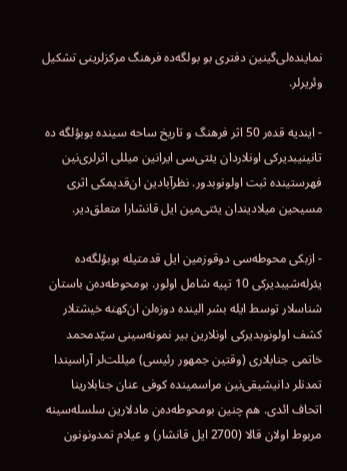نماینده‌لی‌گینین دفتری بو ‌بولگه‌ده فرهنگ مرکزلرینی تشکیل وئریرلر.

- ایندیه قده‌ر 50 اثر فرهنگ و تاریخ ساحه سینده بو‌بؤلگه ده تانینیبدیرکی اونلاردان یئتی‌سی ایرانین میللی اثرلری‌نین فهرستینده ثبت اولونوبدور. نظرآبادین ان‌قدیمکی اثری مسیحین میلادیندان یئتی‌مین ایل قانشارا متعلق‌دیر.

- ازبکی محوطه‌سی دوقوزمین ایل قدمتیله بو‌بؤلگه‌ده یئرله‌شیبدیرکی 10 تپیه شامل اولور. بو‌محوطه‌ده‌ن باستان شناسلار توسط ایله بشر الینده دوزه‌لن ان‌کهنه خیشتلار کشف اولونوبدیر‌کی اونلارین بیر نمونه‌سینی سیّدمحمد خاتمی جنابلاری (وقتین جمهور رئیسی) میللت‌لر آراسیندا تمدنلر دانیشیقی‌نین مراسمینده کوفی عنان جنابلارینا اتحاف ائدی. هم چنین بو‌محوطه‌ده‌ن مادلارین سلسله‌سینه مربوط اولان قالا (2700 ایل قانشار) و عیلام تمدونونون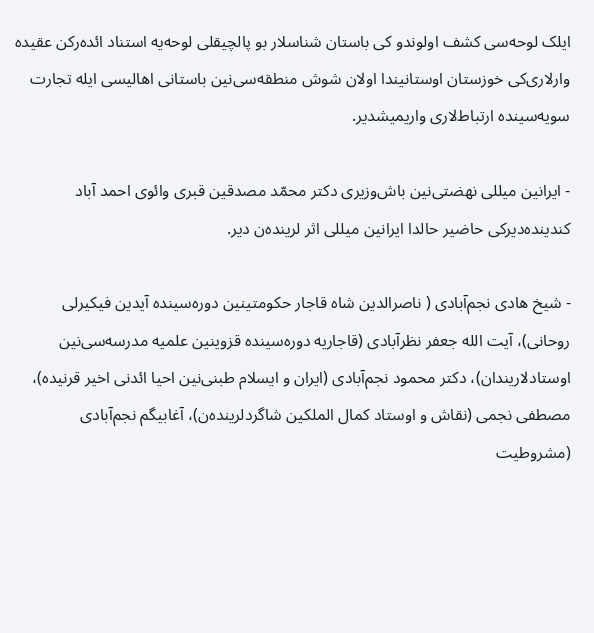ایلک لوحه‌سی کشف اولوندو کی باستان شناسلار بو پالچیقلی لوحه‌یه استناد ائده‌رکن عقیده وارلاری‌کی خوزستان اوستانیندا اولان شوش منطقه‌سی‌نین باستانی اهالیسی ایله تجارت سویه‌سینده ارتباط‌لاری واریمیشدیر.

- ایرانین میللی نهضتی‌نین باش‌وزیری دکتر محمّد مصدقین قبری وائوی احمد آباد کندینده‌دیرکی حاضیر حالدا ایرانین میللی اثر لرینده‌ن دیر.

- شیخ هادی نجم‌آبادی ( ناصرالدین شاه قاجار حکومتینین دوره‌سینده آیدین فیکیرلی روحانی)، آیت الله جعفر نظرآبادی (قاجاریه دوره‌سینده قزوینین علمیه مدرسه‌سی‌نین اوستادلاریندان)،‌ دکتر محمود نجم‌آبادی (ایران و ایسلام طبنی‌نین احیا ائدنی اخیر قرنیده)،‌ مصطفی نجمی (نقاش و اوستاد کمال الملکین شاگردلرینده‌ن)، آغابیگم نجم‌آبادی‌ (مشروطیت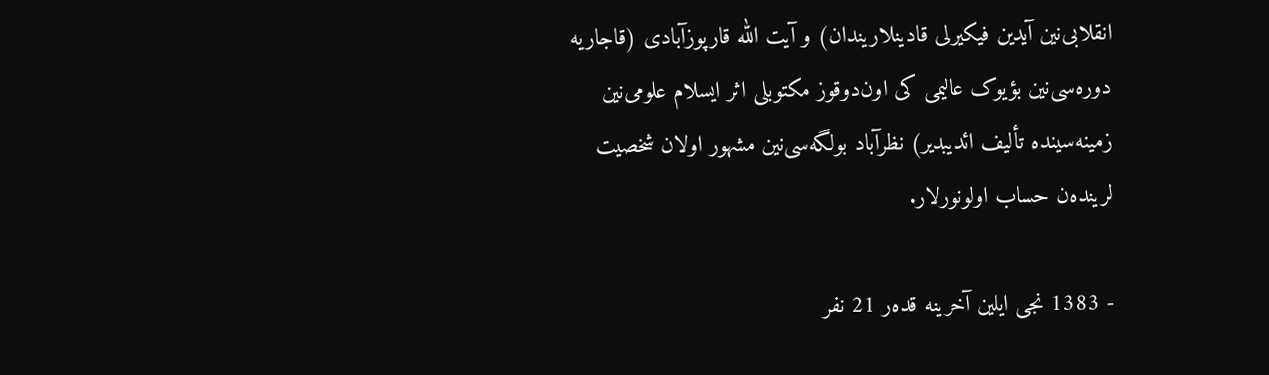انقلابی‌نین آیدین فیکیرلی قادینلاریندان) و آیت الله قارپوزآبادی (قاجاریه دوره‌سی‌نین بؤیوک عالیمی کی اون‌دوقوز مکتوبلی اثر ایسلام علومی‌نین زمینه‌سینده تألیف ائدیبدیر) نظرآباد بولگه‌سی‌نین مشهور اولان شخصیت لرینده‌ن حساب اولونورلار.

- 1383 نجی ایلین آخرینه قده‌ر 21 نفر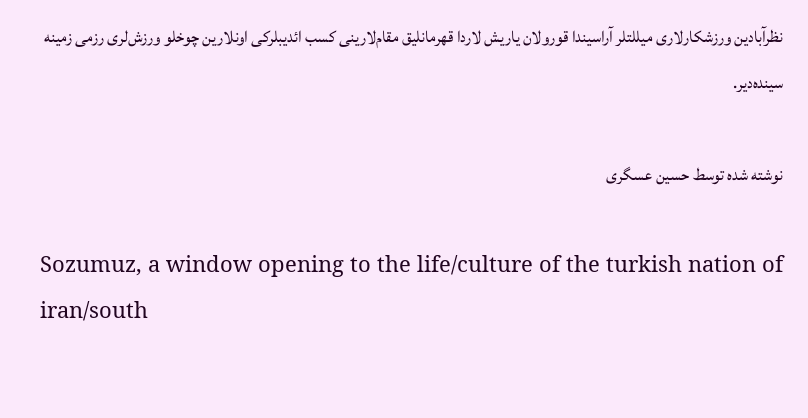نظرآبادین ورزشکارلاری میللتلر آراسیندا قورولان یاریش لاردا قهرمانلیق مقام‌لارینی کسب ائدیبلرکی اونلارین چوخلو ورزش‌لری رزمی زمینه سینده‌دیر.

نوشته شده توسط حسین عسگری

Sozumuz, a window opening to the life/culture of the turkish nation of iran/south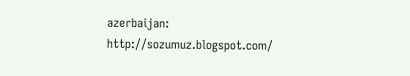azerbaijan:
http://sozumuz.blogspot.com/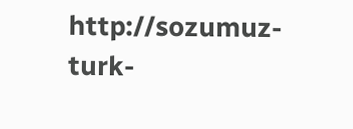http://sozumuz-turk-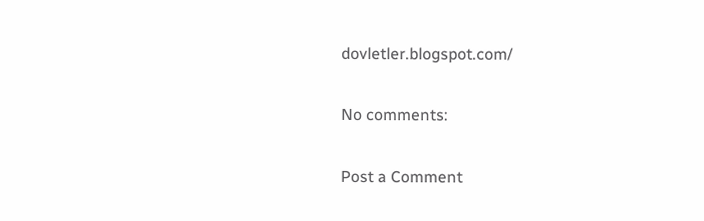dovletler.blogspot.com/

No comments:

Post a Comment